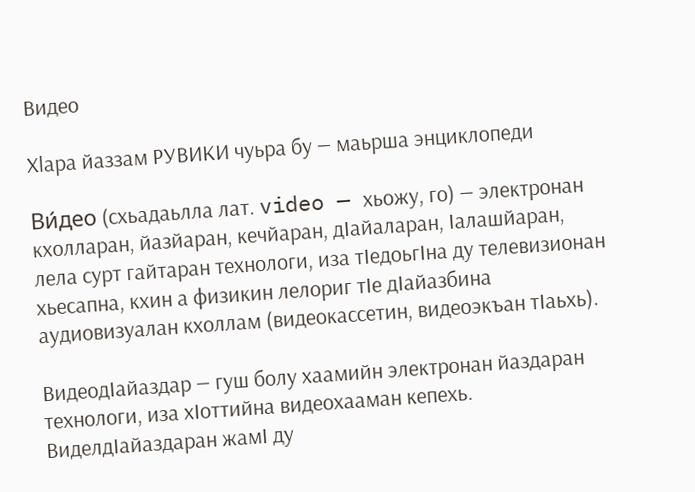Видео

Хӏара йаззам РУВИКИ чуьра бу — маьрша энциклопеди

Ви́део (схьадаьлла лат. video — хьожу, го) — электронан кхолларан, йазйаран, кечйаран, дӀайаларан, Ӏалашйаран, лела сурт гайтаран технологи, иза тӀедоьгӀна ду телевизионан хьесапна, кхин а физикин лелориг тӀе дӀайазбина аудиовизуалан кхоллам (видеокассетин, видеоэкъан тӀаьхь).

ВидеодӀайаздар — гуш болу хаамийн электронан йаздаран технологи, иза хӀоттийна видеохааман кепехь. ВиделдӀайаздаран жамӀ ду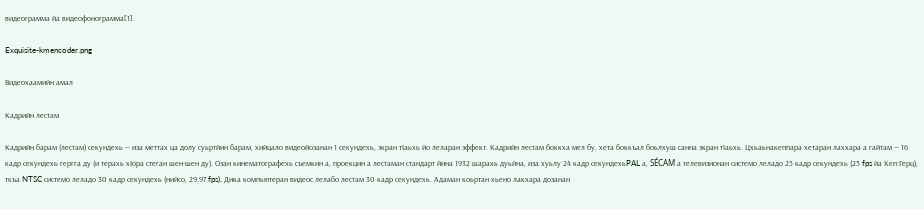видеограмма йа видеофонограмма[1].

Exquisite-kmencoder.png

Видеохаамийн амал

Кадрийн лестам

Кадрийн барам (лестам) секундехь — иза меттах ца долу суьртйин барам, хийцало видеойозанан 1 секундехь, экран тӀаьхь йо леларан эффект. Кадрийн лестам боккха мел бу, хета боккъал боьлхуш санна экран тӀаьхь. Цхьаьнакеппара хетаран лаххара а гайтам — 16 кадр секундехь гергга ду (и терахь хӀора стеган шен-шен ду). Озан кинематографехь съемкин а, проекцин а лестаман стандарт йина 1932 шарахь дуьйна, иза хуьлу 24 кадр секундехьPAL а, SÉCAM а телевизионан системо леладо 25 кадр секундехь (25 fps йа Кеп:Герц), ткъа NTSC системо леладо 30 кадр секундехь (нийсо, 29,97 fps). Дика компьютеран видеос лелабо лестам 30 кадр секундехь. Адаман коьртан хьено лакхара дозанан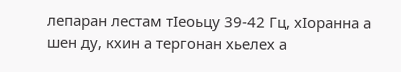лепаран лестам тӀеоьцу 39-42 Гц, хӀоранна а шен ду, кхин а тергонан хьелех а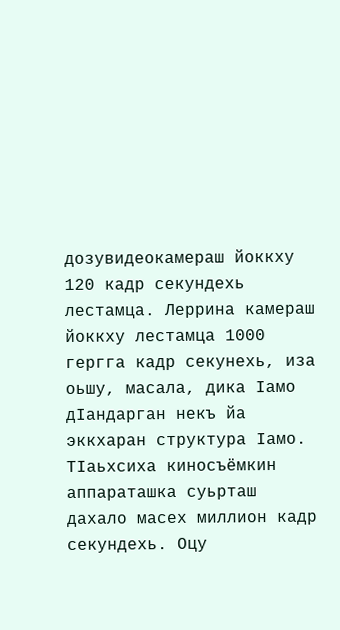дозувидеокамераш йоккху 120 кадр секундехь лестамца. Леррина камераш йоккху лестамца 1000 гергга кадр секунехь, иза оьшу, масала, дика Ӏамо дӀандарган некъ йа эккхаран структура Ӏамо. ТӀаьхсиха киносъёмкин аппараташка суьрташ дахало масех миллион кадр секундехь. Оцу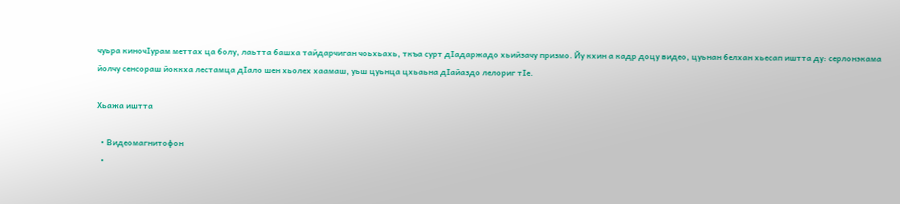чуьра киночӀурам меттах ца болу, лаьтта башха тайдарчиган чоьхьахь, ткъа сурт дӀадаржадо хьийзачу призмо. Йу кхин а кадр доцу видео, цуьнан белхан хьесап иштта ду: серлонэкама йолчу сенсораш йоккха лестамца дӀало шен хьолех хаамаш, уьш цуьнца цхьаьна дӀайаздо лелориг тӀе.

Хьажа иштта

  • Видеомагнитофон
  •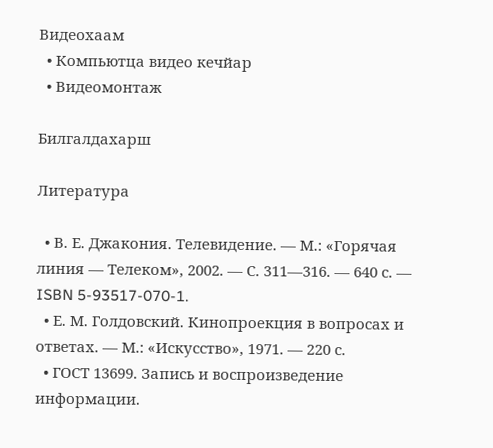Видеохаам
  • Компьютца видео кечйар
  • Видеомонтаж

Билгалдахарш

Литература

  • В. Е. Джакония. Телевидение. — М.: «Горячая линия — Телеком», 2002. — С. 311—316. — 640 с. — ISBN 5-93517-070-1.
  • Е. М. Голдовский. Кинопроекция в вопросах и ответах. — М.: «Искусство», 1971. — 220 с.
  • ГОСТ 13699. Запись и воспроизведение информации.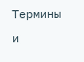Термины и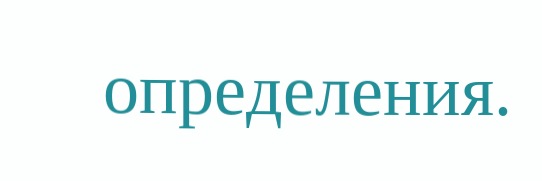определения.